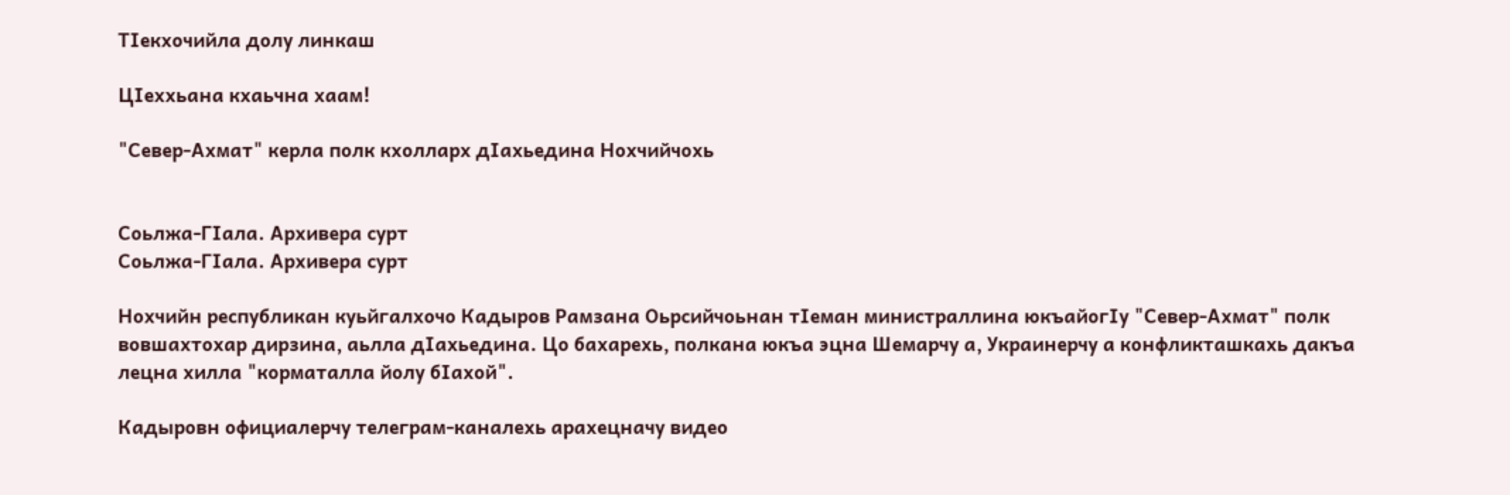ТIекхочийла долу линкаш

ЦIеххьана кхаьчна хаам!

"Север-Ахмат" керла полк кхолларх дIахьедина Нохчийчохь


Соьлжа-ГIала. Архивера сурт
Соьлжа-ГIала. Архивера сурт

Нохчийн республикан куьйгалхочо Кадыров Рамзана Оьрсийчоьнан тIеман министраллина юкъайогIу "Север-Ахмат" полк вовшахтохар дирзина, аьлла дIахьедина. Цо бахарехь, полкана юкъа эцна Шемарчу а, Украинерчу а конфликташкахь дакъа лецна хилла "корматалла йолу бIахой".

Кадыровн официалерчу телеграм-каналехь арахецначу видео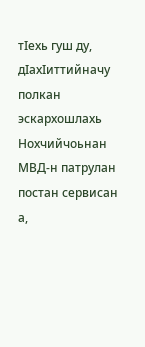тIехь гуш ду, дIахIиттийначу полкан эскархошлахь Нохчийчоьнан МВД-н патрулан постан сервисан а,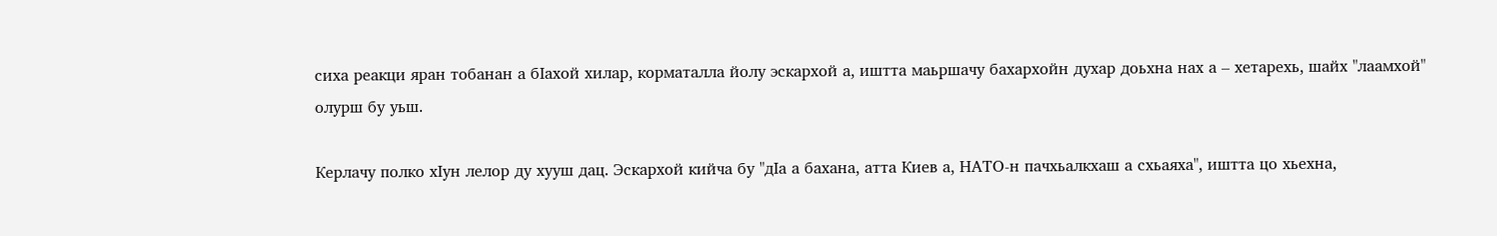сиха реакци яран тобанан а бIахой хилар, корматалла йолу эскархой а, иштта маьршачу бахархойн духар доьхна нах а – хетарехь, шайх "лаамхой" олурш бу уьш.

Керлачу полко хIун лелор ду хууш дац. Эскархой кийча бу "дIа а бахана, атта Киев а, НАТО-н пачхьалкхаш а схьаяха", иштта цо хьехна,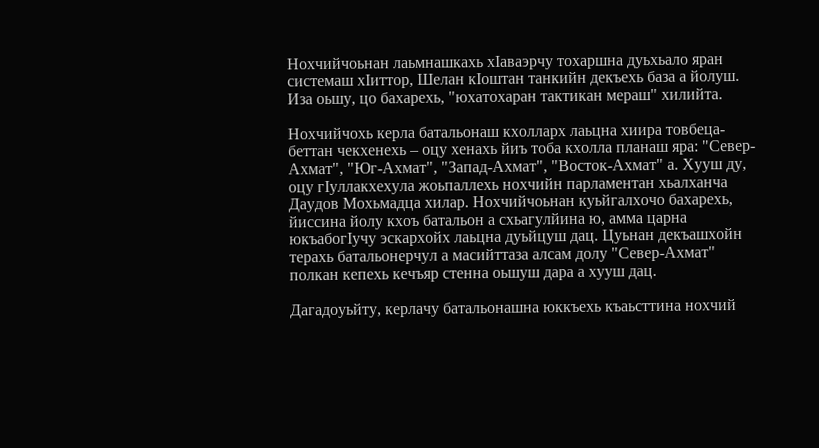Нохчийчоьнан лаьмнашкахь хIаваэрчу тохаршна дуьхьало яран системаш хIиттор, Шелан кIоштан танкийн декъехь база а йолуш. Иза оьшу, цо бахарехь, "юхатохаран тактикан мераш" хилийта.

Нохчийчохь керла батальонаш кхолларх лаьцна хиира товбеца-беттан чекхенехь – оцу хенахь йиъ тоба кхолла планаш яра: "Север-Ахмат", "Юг-Ахмат", "Запад-Ахмат", "Восток-Ахмат" а. Хууш ду, оцу гIуллакхехула жоьпаллехь нохчийн парламентан хьалханча Даудов Мохьмадца хилар. Нохчийчоьнан куьйгалхочо бахарехь, йиссина йолу кхоъ батальон а схьагулйина ю, амма царна юкъабогIучу эскархойх лаьцна дуьйцуш дац. Цуьнан декъашхойн терахь батальонерчул а масийттаза алсам долу "Север-Ахмат" полкан кепехь кечъяр стенна оьшуш дара а хууш дац.

Дагадоуьйту, керлачу батальонашна юккъехь къаьсттина нохчий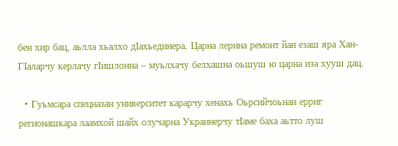бен хир бац, аьлла хьалхо дIахьединера. Царна лерина ремонт йан езаш яра Хан-ГIаларчу керлачу гIишлонна – муьлхачу белхашна оьшуш ю царна иза хууш дац.

  • Гуьмсара спецназан университет карарчу хенахь Оьрсийчоьнан ерриг регионашкара лаамхой шайх олучарна Украинерчу тIаме баха аьтто луш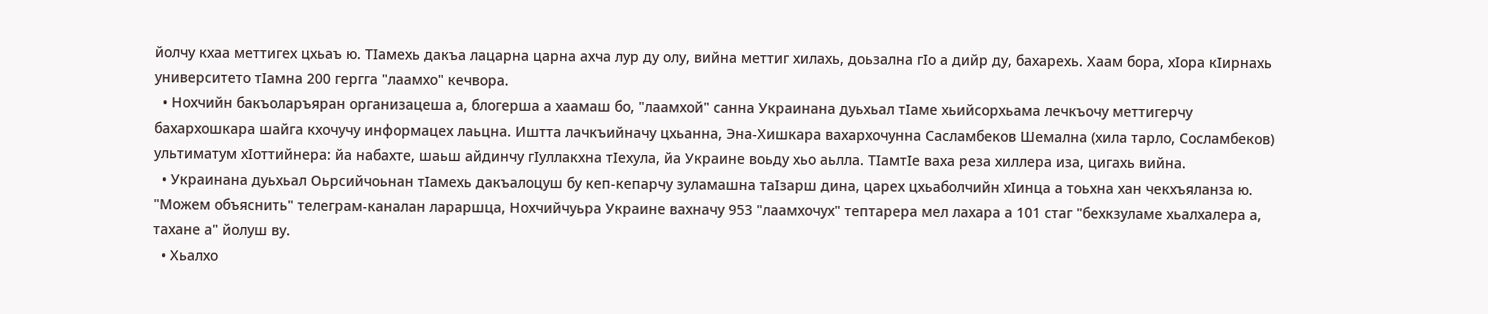йолчу кхаа меттигех цхьаъ ю. ТIамехь дакъа лацарна царна ахча лур ду олу, вийна меттиг хилахь, доьзална гIо а дийр ду, бахарехь. Хаам бора, хIора кIирнахь университето тIамна 200 гергга "лаамхо" кечвора.
  • Нохчийн бакъоларъяран организацеша а, блогерша а хаамаш бо, "лаамхой" санна Украинана дуьхьал тIаме хьийсорхьама лечкъочу меттигерчу бахархошкара шайга кхочучу информацех лаьцна. Иштта лачкъийначу цхьанна, Эна-Хишкара вахархочунна Сасламбеков Шемална (хила тарло, Сосламбеков) ультиматум хIоттийнера: йа набахте, шаьш айдинчу гIуллакхна тIехула, йа Украине воьду хьо аьлла. ТIамтIе ваха реза хиллера иза, цигахь вийна.
  • Украинана дуьхьал Оьрсийчоьнан тIамехь дакъалоцуш бу кеп-кепарчу зуламашна таIзарш дина, царех цхьаболчийн хIинца а тоьхна хан чекхъяланза ю. "Можем объяснить" телеграм-каналан лараршца, Нохчийчуьра Украине вахначу 953 "лаамхочух" тептарера мел лахара а 101 стаг "бехкзуламе хьалхалера а, тахане а" йолуш ву.
  • Хьалхо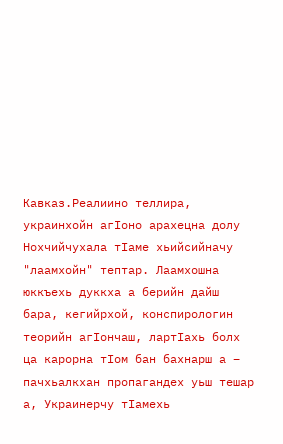Кавказ.Реалиино теллира, украинхойн агIоно арахецна долу Нохчийчухала тIаме хьийсийначу "лаамхойн" тептар. Лаамхошна юккъехь дуккха а берийн дайш бара, кегийрхой, конспирологин теорийн агIончаш, лартIахь болх ца карорна тIом бан бахнарш а – пачхьалкхан пропагандех уьш тешар а, Украинерчу тIамехь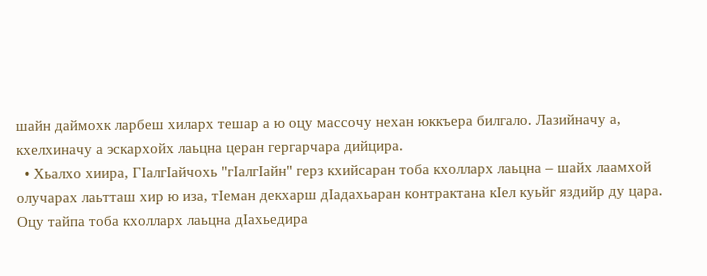шайн даймохк ларбеш хиларх тешар а ю оцу массочу нехан юккъера билгало. Лазийначу а, кхелхиначу а эскархойх лаьцна церан гергарчара дийцира.
  • Хьалхо хиира, ГIалгIайчохь "гIалгIайн" герз кхийсаран тоба кхолларх лаьцна – шайх лаамхой олучарах лаьтташ хир ю иза, тIеман декхарш дIадахьаран контрактана кIел куьйг яздийр ду цара. Оцу тайпа тоба кхолларх лаьцна дIахьедира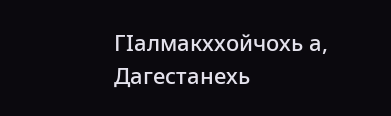ГIалмакххойчохь а, Дагестанехь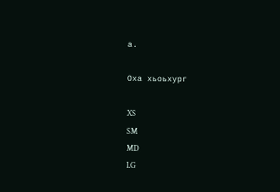а.

Оха хьоьхург

XS
SM
MD
LG